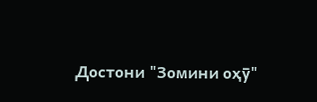Достони "Зомини оҳӯ"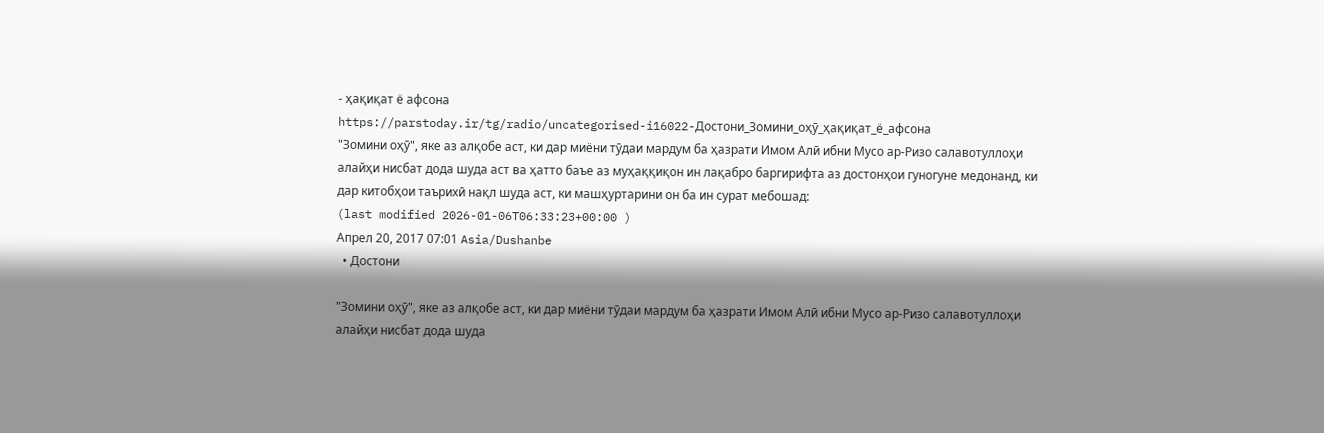- ҳақиқат ё афсона
https://parstoday.ir/tg/radio/uncategorised-i16022-Достони_Зомини_оҳӯ_ҳақиқат_ё_афсона
"Зомини оҳӯ", яке аз алқобе аст, ки дар миёни тӯдаи мардум ба ҳазрати Имом Алӣ ибни Мусо ар-Ризо салавотуллоҳи алайҳи нисбат дода шуда аст ва ҳатто баъе аз муҳаққиқон ин лақабро баргирифта аз достонҳои гуногуне медонанд, ки дар китобҳои таърихӣ нақл шуда аст, ки машҳуртарини он ба ин сурат мебошад:
(last modified 2026-01-06T06:33:23+00:00 )
Апрел 20, 2017 07:01 Asia/Dushanbe
  • Достони

"Зомини оҳӯ", яке аз алқобе аст, ки дар миёни тӯдаи мардум ба ҳазрати Имом Алӣ ибни Мусо ар-Ризо салавотуллоҳи алайҳи нисбат дода шуда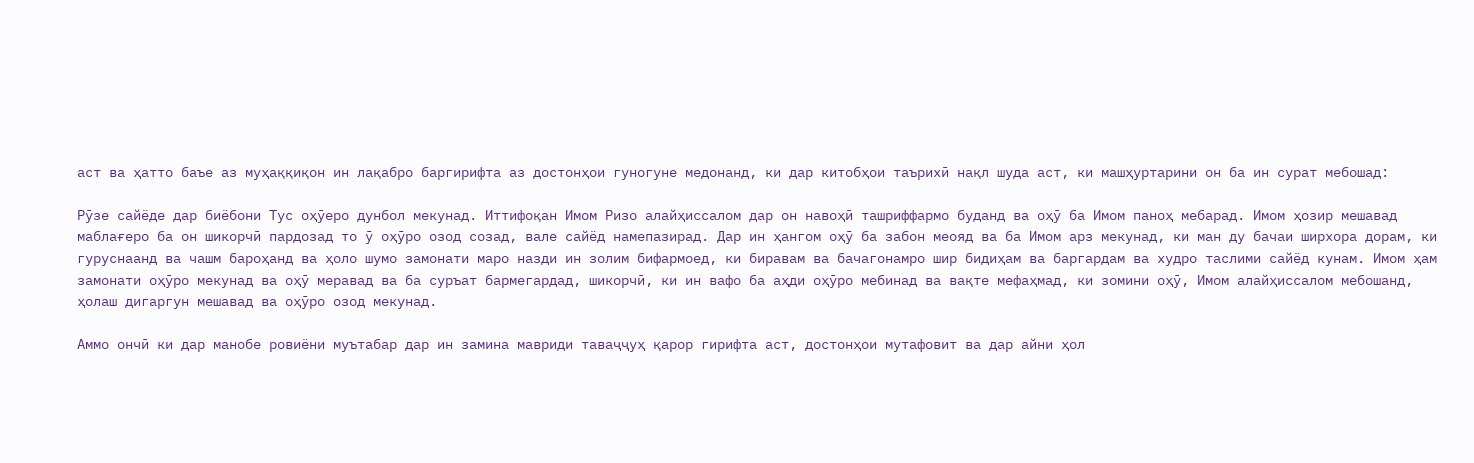аст ва ҳатто баъе аз муҳаққиқон ин лақабро баргирифта аз достонҳои гуногуне медонанд, ки дар китобҳои таърихӣ нақл шуда аст, ки машҳуртарини он ба ин сурат мебошад:

Рӯзе сайёде дар биёбони Тус оҳӯеро дунбол мекунад. Иттифоқан Имом Ризо алайҳиссалом дар он навоҳӣ ташриффармо буданд ва оҳӯ ба Имом паноҳ мебарад. Имом ҳозир мешавад маблағеро ба он шикорчӣ пардозад то ӯ оҳӯро озод созад, вале сайёд намепазирад. Дар ин ҳангом оҳӯ ба забон меояд ва ба Имом арз мекунад, ки ман ду бачаи ширхора дорам, ки гуруснаанд ва чашм бароҳанд ва ҳоло шумо замонати маро назди ин золим бифармоед, ки биравам ва бачагонамро шир бидиҳам ва баргардам ва худро таслими сайёд кунам. Имом ҳам замонати оҳӯро мекунад ва оҳӯ меравад ва ба суръат бармегардад, шикорчӣ, ки ин вафо ба аҳди оҳӯро мебинад ва вақте мефаҳмад, ки зомини оҳӯ, Имом алайҳиссалом мебошанд, ҳолаш дигаргун мешавад ва оҳӯро озод мекунад.

Аммо ончӣ ки дар манобе ровиёни муътабар дар ин замина мавриди таваҷҷуҳ қарор гирифта аст, достонҳои мутафовит ва дар айни ҳол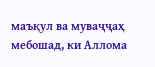маъқул ва муваҷҷаҳ мебошад, ки Аллома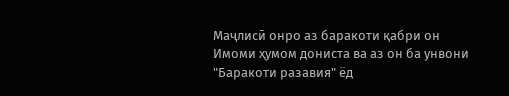Маҷлисӣ онро аз баракоти қабри он Имоми ҳумом дониста ва аз он ба унвони "Баракоти разавия" ёд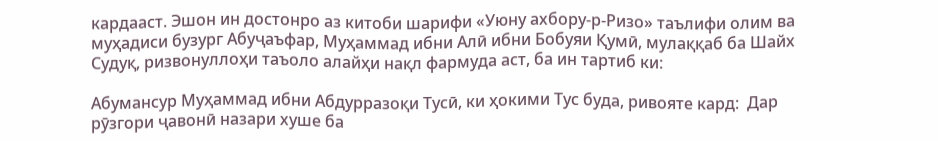кардааст. Эшон ин достонро аз китоби шарифи «Уюну ахбору-р-Ризо» таълифи олим ва муҳадиси бузург Абуҷаъфар, Муҳаммад ибни Алӣ ибни Бобуяи Қумӣ, мулаққаб ба Шайх Судуқ, ризвонуллоҳи таъоло алайҳи нақл фармуда аст, ба ин тартиб ки:

Абумансур Муҳаммад ибни Абдурразоқи Тусӣ, ки ҳокими Тус буда, ривояте кард:  Дар рӯзгори ҷавонӣ назари хуше ба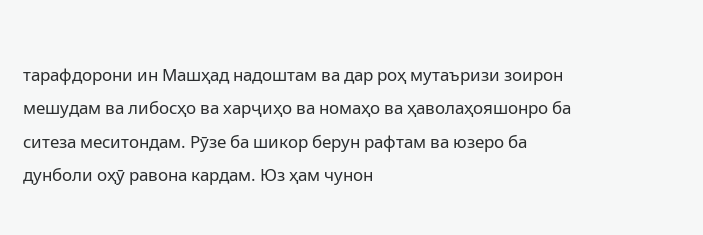тарафдорони ин Машҳад надоштам ва дар роҳ мутаъризи зоирон мешудам ва либосҳо ва харҷиҳо ва номаҳо ва ҳаволаҳояшонро ба ситеза меситондам. Рӯзе ба шикор берун рафтам ва юзеро ба дунболи оҳӯ равона кардам. Юз ҳам чунон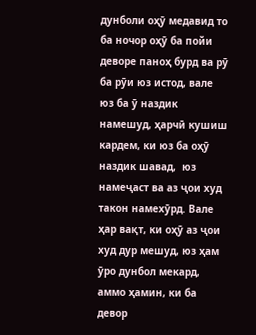дунболи оҳӯ медавид то ба ночор оҳӯ ба пойи деворе паноҳ бурд ва рӯ ба рӯи юз истод, вале юз ба ӯ наздик намешуд, ҳарчӣ кушиш кардем, ки юз ба оҳӯ наздик шавад,  юз намеҷаст ва аз ҷои худ такон намехӯрд. Вале ҳар вақт, ки оҳӯ аз ҷои худ дур мешуд, юз ҳам ӯро дунбол мекард, аммо ҳамин, ки ба девор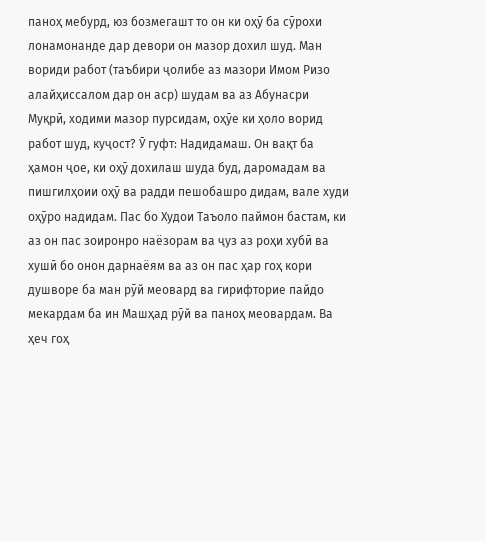паноҳ мебурд, юз бозмегашт то он ки оҳӯ ба сӯрохи лонамонанде дар девори он мазор дохил шуд. Ман вориди работ (таъбири ҷолибе аз мазори Имом Ризо алайҳиссалом дар он аср) шудам ва аз Абунасри Муқрӣ, ходими мазор пурсидам, оҳӯе ки ҳоло ворид работ шуд, куҷост? Ӯ гуфт: Надидамаш. Он вақт ба ҳамон ҷое, ки оҳӯ дохилаш шуда буд, даромадам ва пишгилҳоии оҳӯ ва радди пешобашро дидам, вале худи оҳӯро надидам. Пас бо Худои Таъоло паймон бастам, ки аз он пас зоиронро наёзорам ва ҷуз аз роҳи хубӣ ва хушӣ бо онон дарнаёям ва аз он пас ҳар гоҳ кори душворе ба ман рӯй меовард ва гирифторие пайдо мекардам ба ин Машҳад рӯй ва паноҳ меовардам. Ва ҳеч гоҳ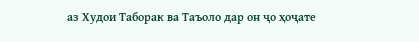аз Худои Таборак ва Таъоло дар он ҷо ҳоҷате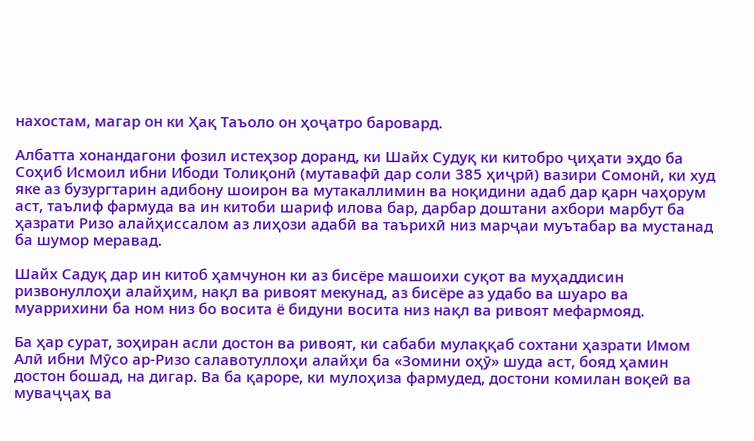нахостам, магар он ки Ҳақ Таъоло он ҳоҷатро баровард.

Албатта хонандагони фозил истеҳзор доранд, ки Шайх Судуқ ки китобро ҷиҳати эҳдо ба Соҳиб Исмоил ибни Ибоди Толиқонӣ (мутавафӣ дар соли 385 ҳиҷрӣ) вазири Сомонӣ, ки худ яке аз бузургтарин адибону шоирон ва мутакаллимин ва ноқидини адаб дар қарн чаҳорум аст, таълиф фармуда ва ин китоби шариф илова бар, дарбар доштани ахбори марбут ба ҳазрати Ризо алайҳиссалом аз лиҳози адабӣ ва таърихӣ низ марҷаи муътабар ва мустанад ба шумор меравад.

Шайх Садуқ дар ин китоб ҳамчунон ки аз бисёре машоихи суқот ва муҳаддисин ризвонуллоҳи алайҳим, нақл ва ривоят мекунад, аз бисёре аз удабо ва шуаро ва муаррихини ба ном низ бо восита ё бидуни восита низ нақл ва ривоят мефармояд.

Ба ҳар сурат, зоҳиран асли достон ва ривоят, ки сабаби мулаққаб сохтани ҳазрати Имом Алӣ ибни Мӯсо ар-Ризо салавотуллоҳи алайҳи ба «Зомини оҳӯ» шуда аст, бояд ҳамин достон бошад, на дигар. Ва ба қароре, ки мулоҳиза фармудед, достони комилан воқеӣ ва муваҷҷаҳ ва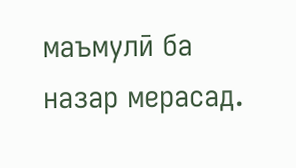маъмулӣ ба назар мерасад.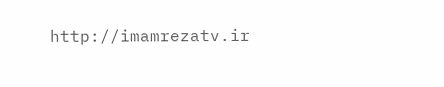http://imamrezatv.ir